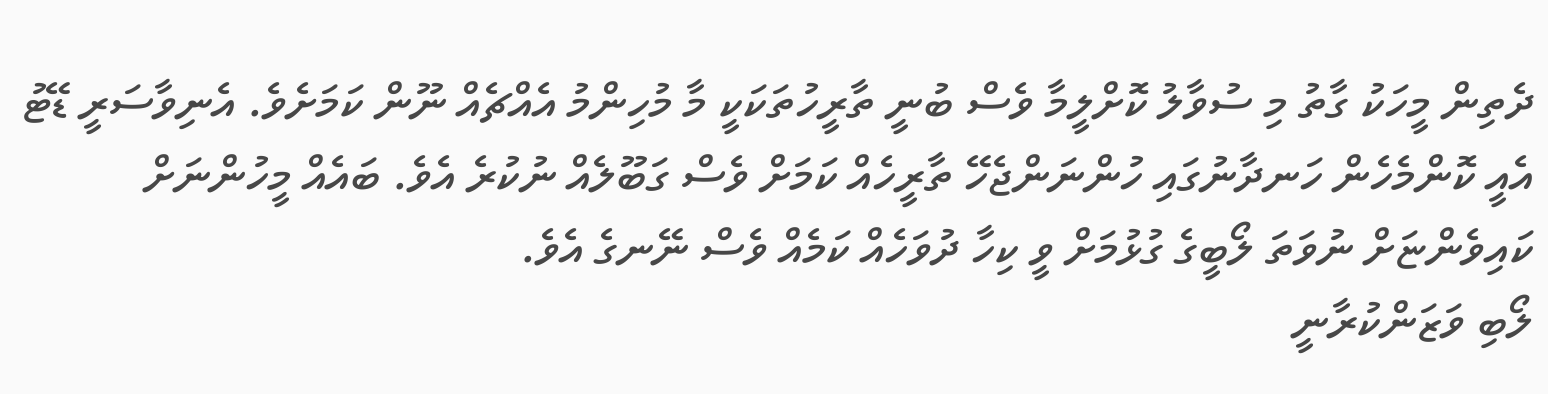ދެތިން މީހަކު ގާތު މި ސުވާލު ކޮށްލީމާ ވެސް ބުނީ ތާރީހުތަކަކީ މާ މުހިންމު އެއްޗެއް ނޫން ކަމަށެވެ. އެނިވާސަރީ ޑޭޓު އެއީ ކޮންމެހެން ހަނދާނުގައި ހުންނަންޖެހޭ ތާރީހެއް ކަމަށް ވެސް ގަބޫލެއް ނުކުރެ އެވެ. ބައެއް މީހުންނަށް ކައިވެންޏަށް ނުވަތަ ލޯބީގެ ގުޅުމަށް ވީ ކިހާ ދުވަހެއް ކަމެއް ވެސް ނޭނގެ އެވެ.
ލޯބި ވަޒަންކުރާނީ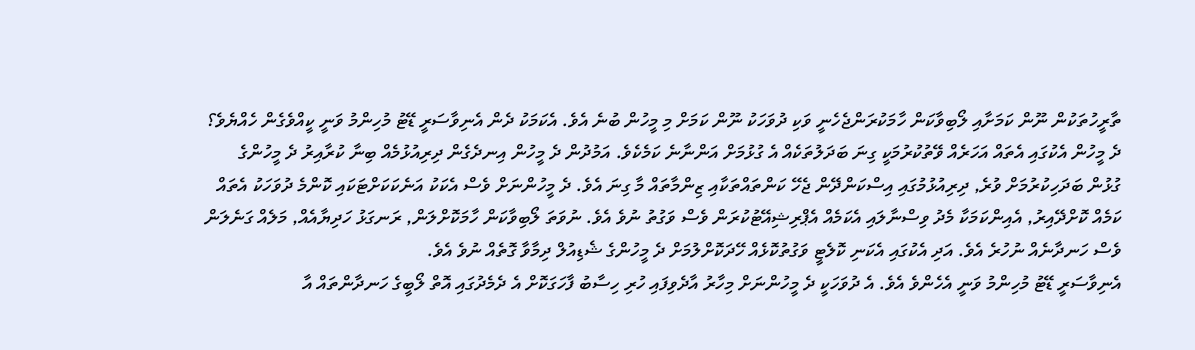ތާރީހުތަކުން ނޫން ކަމަށާއި ލޯބިވާކަން ހާމަކުރަންޖެހެނީ ވަކި ދުވަހަކު ނޫން ކަމަށް މި މީހުން ބުނެ އެވެ. އެކަމަކު ދެން އެނިވާސަރީ ޑޭޓު މުހިންމު ވަނީ ކީއްވެގެން ހެއްޔެވެ؟
ދެ މީހުން އެކުގައި އެތައް އަހަރެއް ވޭތުކުރުމަކީ ގިނަ ބަދަލުތަކެއް އެ ގުޅުމަށް އަންނާނެ ކަމެކެވެ. އަމުދުން ދެ މީހުން އިނދެގެން ދިރިއުޅުމެއް ބިނާ ކުރާއިރު ދެ މީހުންގެ ގުޅުން ބަދަހިކުރުމަށް ވުރެ, ދިރިއުޅުމުގައި އިސްކަންދޭން ޖެހޭ ކަންތައްތަކާއި ޒިންމާތައް މާ ގިނަ އެވެ. ދެ މީހުންނަށް ވެސް އެކަކު އަނެކަކަށްޓަކައި ކޮންމެ ދުވަހަކު އެތައް ކަމެއް ކޮށްދޭއިރު, އެއިންކަމަކާ މެދު ވިސްނާލައި އެކަމެއް އެޕްރިޝިއޭޓުކުރަން ވެސް ވަގުތު ނުވެ އެވެ. ނުވަތަ ލޯބިވާކަން ހާމަކޮށްލަން, ރަނގަޅު ހަދިޔާއެއް, މަލެއް ގަނެލަން ވެސް ހަނދާނެއް ނުހުރެ އެވެ. އަދި އެކުގައި އެކަނި ކޮލެޓީ ވަގުތުކޮޅެއް ހޭދަކޮށްލުމަށް ދެ މީހުންގެ ޝެޑިއުލް ދިމާވާ ގޮތެއް ނުވެ އެވެ.
އެނިވާސަރީ ޑޭޓު މުހިންމު ވަނީ އެހެންވެ އެވެ. އެ ދުވަހަކީ ދެ މީހުންނަށް މިހާރު އާދެވިފައި ހުރި ހިސާބު ފާހަގަކޮށް އެ ދެމެދުގައި އޮތް ލޯބީގެ ހަނދާންތައް އާ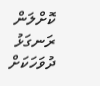ކޮށްލަން ރަނގަޅު ދުވަހަކަށް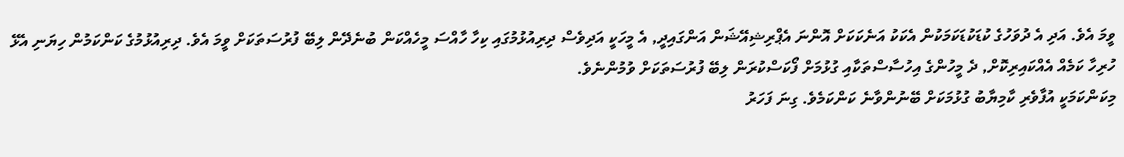ވީމަ އެވެ. އަދި އެ ދުވަހުގެ ކުޑަކުޑަކަމަކުން އެކަކު އަނެކަކަށް އޮންނަ އެޕްރިޝިއޭޝަން އަންގައިދީ, އެ މީހަކީ އަދިވެސް ދިރިއުޅުމުގައި ކިހާ ހާއްސަ މީހެއްކަން ބުނެދޭން ލިބޭ ފުރުސަތަކަށް ވީމަ އެވެ. ދިރިއުޅުމުގެ ކަންކަމުން ހިޔަނި އެޅޭ ހުރިހާ ކަމެއް އެއްކައިރިކޮށް, ދެ މީހުންގެ އިހުސާސްތަކާއި ގުޅުމަށް ފޯކަސްކުރަން ލިބޭ ފުރުސަތަކަށް ވުމުންނެވެ.
މިކަންކަމަކީ އުފާވެރި ކާމިޔާބު ގުޅުމަކަށް ބޭނުންވާނެ ކަންކަމެވެ. ގިނަ ފަހަރު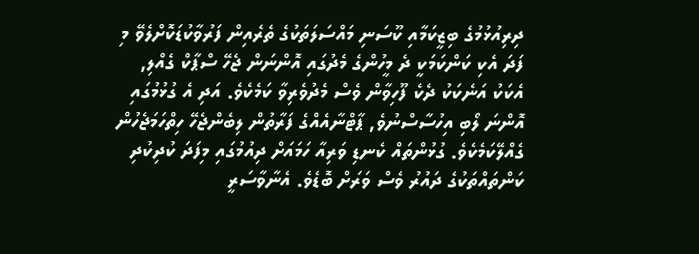ދިރިއުޅުމުގެ ބިޒީކަމާއި ކޫސަނި މައްސަލަތަކުގެ ތެރެއިން ފަރުވާކުޑަކޮށްލެވޭ މި ފަދަ އެކި ކަންކަމަކީ ދެ މީހުންގެ މެދުގައި އޮންނަން ޖެހޭ ސްޕާކް ގެއްލި, އެކަކު އަނެކަކު ދެކެ ފޫހިވާން ވެސް މެދުވެރިވާ ކަމެކެވެ. އަދި އެ ގުޅުމުގައި އޮންނަ ލޯބި އިހުސާސްނުވެ, ޕާޓްނާއެއްގެ ފަރާތުން ލިބެންޖެހޭ ހިތްހަމަޖެހުން ގެއްލޭކަމެކެވެ. ގުޅުންތައް ކެނޑި ވަރިއާ ހަމައަށް ދިއުމުގައި މިފަދަ ކުދިކުދި ކަންތައްތަކުގެ ދައުރު ވެސް ވަރަށް ބޮޑެވެ. އެނާވާސަރީ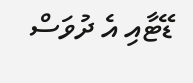ޑޭޓާއި އެ ދުވަސް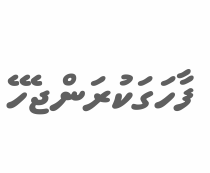ފާހަގަކުރަންޖެހޭ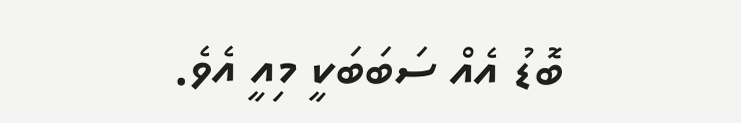ބޮޑު އެއް ސަބަބަކީ މިއީ އެވެ.